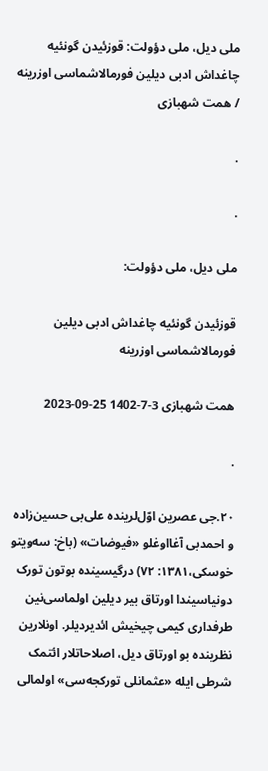ملی دیل، ملی دؤولت: قوزئیدن گونئیه چاغداش ادبی دیلین فورمالاشماسی اوزرینه / همت شهبازی

.

.

ملی دیل، ملی دؤولت:

قوزئیدن گونئیه چاغداش ادبی دیلین فورمالاشماسی اوزرینه

همت شهبازی 3-7-1402 25-09-2023

.

۲۰.جی عصرین اوّل‌لرینده علی‌بی حسین‌زاده و احمدبی آغااوغلو «فیوضات» (باخ: سه‌ویتو خوسکی،۱۳۸۱: ۷۲) درگیسینده بوتون تورک دونیاسیندا اورتاق بیر دیلین اولماسی‌نین طرفداری کیمی چیخیش ائدیردیلر. اونلارین نظرینده بو اورتاق دیل، اصلاحاتلار ائتمک شرطی ایله «عثمانلی تورکجه‌سی» اولمالی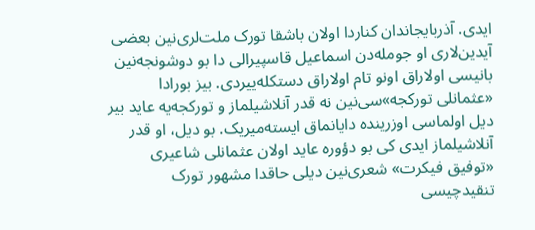ایدی. آذربایجاندان کناردا اولان باشقا تورک ملت‌لری‌نین بعضی آیدین‌لاری او جومله‌دن اسماعیل قاسپیرالی دا بو دوشونجه‌نین بانیسی اولاراق اونو تام اولاراق دستکله‌ییردی. بیز بورادا «عثمانلی تورکجه»سی‌نین نه قدر آنلاشیلماز و تورکجه‌یه عاید بیر دیل اولماسی اوزرینده دایانماق ایسته‌میریک. بو دیل، او قدر آنلاشیلماز ایدی کی بو دؤوره عاید اولان عثمانلی شاعیری «توفیق فیکرت» شعری‌نین دیلی حاقدا مشهور تورک تنقیدچیسی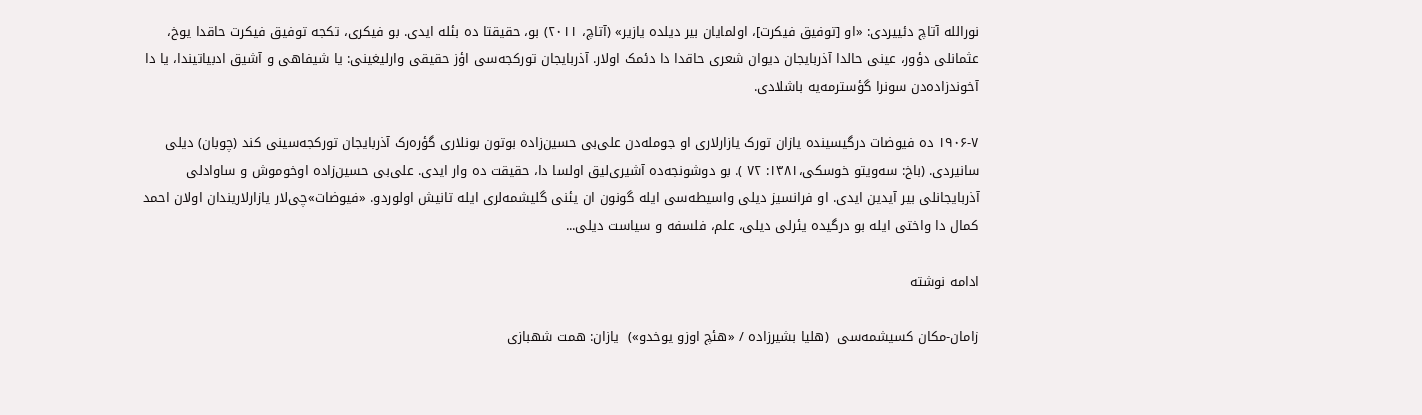نورالله آتاچ دئییردی: «او [توفیق فیکرت]، اولمایان بیر دیلده یازیر» (آتاچ، ۲۰۱۱) بو، حقیقتا ده بئله ایدی. بو فیکری، تکجه توفیق فیکرت حاقدا یوخ، عثمانلی دؤور، عینی حالدا آذربایجان دیوان شعری حاقدا دا دئمک اولار. آذربایجان تورکجه‌سی اؤز حقیقی وارلیغینی: یا شیفاهی و آشیق ادبیاتیندا، یا دا آخوندزاده‌دن سونرا گؤسترمه‌یه باشلادی.

۱۹۰۶-۷ ده فیوضات درگیسینده یازان تورک یازارلاری او جومله‌دن علی‌بی حسین‌زاده بوتون بونلاری گؤره‌رک آذربایجان تورکجه‌سینی کند (چوبان) دیلی سانیردی. (باخ: سه‌ویتو خوسکی،۱۳۸۱: ۷۲ ). بو دوشونجه‌ده آشیری‌لیق اولسا دا، حقیقت ده وار ایدی. علی‌بی‌ حسین‌زاده اوخوموش و ساوادلی آذربایجانلی بیر آیدین ایدی. او فرانسیز دیلی واسیطه‌سی ایله گونون ان یئنی گلیشمه‌لری ایله تانیش اولوردو. «فیوضات»چی‌لار یازارلاریندان اولان احمد کمال دا واختی ایله بو درگیده یئرلی دیلی، علم، فلسفه و سیاست دیلی...

ادامه نوشته

زامان-مکان کسیشمه‌سی  (هلیا بشیرزاده‌ / «هئچ اوزو یوخدو»)  یازان: همت شهبازی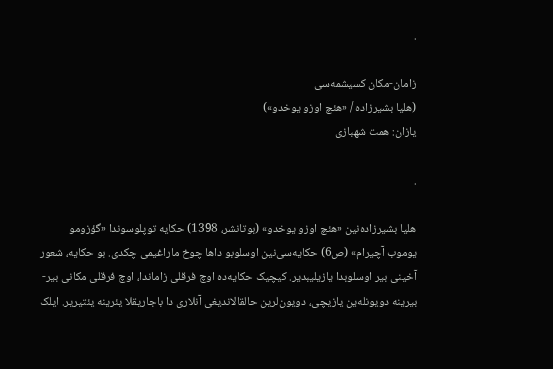.

زامان-مکان کسیشمه‌سی
(هلیا بشیرزاده‌ / «هئچ اوزو یوخدو»)
یازان: همت شهبازی

.

هلیا بشیرزاده‌نین «هئچ اوزو یوخدو» (بوتانشر، 1398) حکایه توپلوسوندا «گؤزومو یوموب آچیرام» (ص6) حکایه‌سی‌نین اوسلوبو داها چوخ ماراغیمی چکدی. بو حکایه‌، شعور آخینی بیر اوسلوبدا یازیلیبدیر. کیچیک حکایه‌ده اوچ فرقلی زاماندا، اوچ فرقلی مکانی بیر-بیرینه دویونله‌ین یازیچی، دویون‌لرین حالقالاندیغی آنلاری دا باجاریقلا یئرینه یئتیریر. ایلک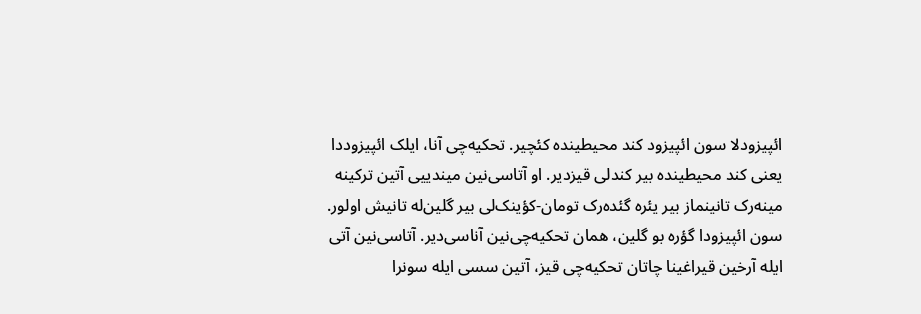ائپیزودلا سون ائپیزود کند محیطینده کئچیر. تحکیه‌چی آنا، ایلک ائپیزوددا یعنی کند محیطینده بیر کندلی قیزدیر. او آتاسی‌نین میندییی آتین ترکینه مینه‌رک تانینماز بیر یئره گئده‌رک تومان-کؤینک‌لی بیر گلین‌له تانیش اولور. سون ائپیزودا گؤره بو گلین، همان تحکیه‌چی‌نین آناسی‌دیر. آتاسی‌نین آتی ایله آرخین قیراغینا چاتان تحکیه‌چی قیز، آتین سسی ایله سونرا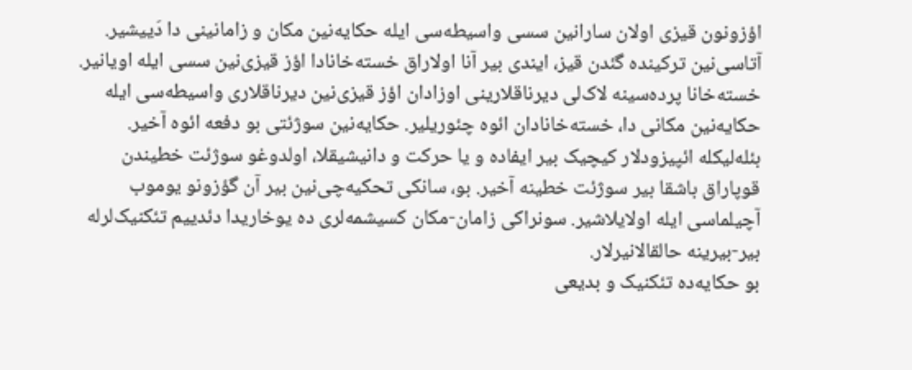اؤزونون قیزی اولان سارانین سسی واسیطه‌سی ایله حکایه‌نین مکان و زامانینی دا دَییشیر. آتاسی‌نین ترکینده گئدن قیز، ایندی بیر آنا اولاراق خسته‌خانادا اؤز قیزی‌نین سسی ایله اویانیر. خسته‌خانا پرده‌سینه لاک‌لی دیرناقلارینی اوزادان اؤز قیزی‌نین دیرناقلاری واسیطه‌سی ایله حکایه‌نین مکانی دا، خسته‌خانادان ائوه چئوریلیر. حکایه‌نین سوژئتی بو دفعه ائوه آخیر. بئله‌لیکله ائپیزودلار کیچیک بیر ایفاده و یا حرکت و دانیشیقلا، اولدوغو سوژئت خطیندن قوپاراق باشقا بیر سوژئت خطینه آخیر. بو، سانکی تحکیه‌چی‌نین بیر آن گؤزونو یوموب آچیلماسی ایله اولایلاشیر. سونراکی زامان-مکان کسیشمه‌لری ده یوخاریدا دئدییم تئکنیک‌لرله بیر-بیرینه حالقالانیرلار.
بو حکایه‌ده تئکنیک و بدیعی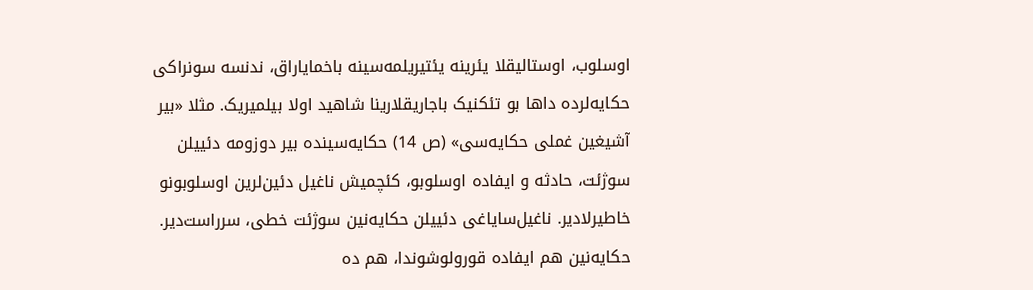اوسلوب، اوستالیقلا یئرینه یئتیریلمه‌سینه باخمایاراق، ندنسه سونراکی حکایه‌لرده داها بو تئکنیک باجاریقلارینا شاهید اولا بیلمیریک. مثلا «بیر آشیغین غملی حکایه‌سی» (ص 14) حکایه‌سینده بیر دوزومه دئییلن سوژئت، حادثه و ایفاده اوسلوبو، کئچمیش ناغیل دئین‌لرین اوسلوبونو خاطیرلادیر. ناغیل‌سایاغی دئییلن حکایه‌نین سوژئت خطی، سرراست‌دیر. حکایه‌نین هم ایفاده قورولوشوندا، هم ده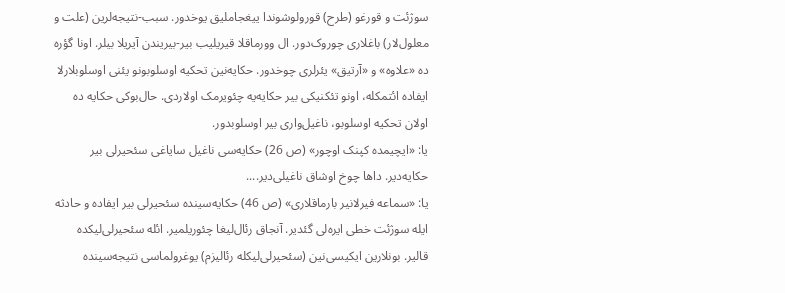سوژئت و قورغو (طرح) قورولوشوندا ییغجاملیق یوخدور. سبب-نتیجه‌لرین (علت و معلول‌لار) باغلاری چوروک‌دور. ال وورماقلا قیریلیب بیر-بیریندن آیریلا بیلر. اونا گؤره ده «علاوه» و «آرتیق» یئرلری چوخدور. حکایه‌نین تحکیه اوسلوبونو یئنی اوسلوبلارلا ایفاده ائتمکله، اونو تئکنیکی بیر حکایه‌یه چئویرمک اولاردی. حال‌بوکی حکایه ده اولان تحکیه اوسلوبو، ناغیل‌واری بیر اوسلوبدور.
یا: «ایچیمده کپنک اوچور» (ص 26) حکایه‌سی ناغیل‌ سایاغی سئحیرلی بیر حکایه‌دیر. داها چوخ اوشاق ناغیلی‌دیر....
یا: «سماعه فیرلانیر بارماقلاری» (ص 46) حکایه‌سینده سئحیرلی بیر ایفاده و حادثه ایله سوژئت خطی ایره‌لی گئدیر. آنجاق رئال‌لیغا چئوریلمیر. ائله سئحیرلی‌لیکده قالیر. بونلارین ایکیسی‌نین (سئحیرلی‌لیکله رئالیزم) یوغرولماسی نتیجه‌سینده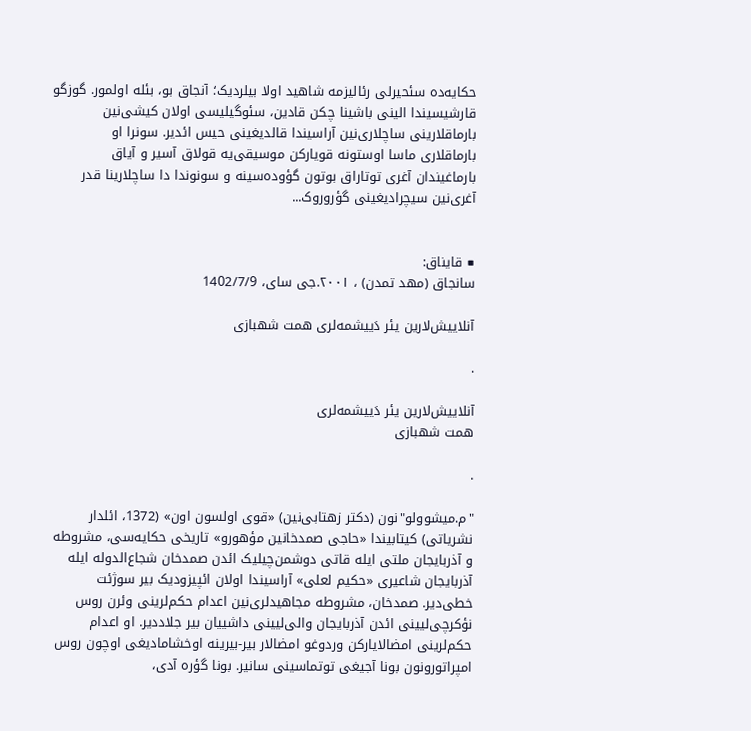حکایه‌ده سئحیرلی رئالیزمه شاهید اولا بیلردیک؛ آنجاق بو، بئله اولمور. گوزگو قارشیسیندا الینی باشینا چکن قادین، سئوگیلیسی اولان کیشی‌نین بارماقلارینی ساچلاری‌نین آراسیندا قالدیغینی حیس ائدیر. سونرا او بارماقلاری ماسا اوستونه قویارکن موسیقی‌یه قولاق آسیر و آیاق بارماغیندان آغری توتاراق بوتون گؤوده‌سینه و سونوندا دا ساچلارینا قدر آغری‌نین سیچرادیغینی گؤروروک...


■ قایناق:
سانجاق (مهد تمدن) ، ۲۰۰۱.جی سای، 1402/7/9

آنلاییش‌لارین یئر دَییشمه‌لری همت شهبازی

.

آنلاییش‌لارین یئر دَییشمه‌لری
همت شهبازی

.

"م.میشوولو"نون (دکتر زهتابی‌نین) «قوی اولسون اون» (1372، ائلدار نشریاتی) کیتابیندا «حاجی صمدخانین مؤهورو» تاریخی حکایه‌سی، مشروطه و آذربایجان ملتی ایله قاتی دوشمن‌چیلیک ائدن صمدخان شجاع‌الدوله ایله آذربایجان شاعیری «حکیم لعلی» آراسیندا اولان ائپیزودیک بیر سوژئت خطی‌دیر. صمدخان، مشروطه مجاهیدلری‌نین اعدام حکم‌لرینی وئرن روس نؤکرچی‌لیینی ائدن آذربایجان والی‌لیینی داشییان بیر جلاددیر. او اعدام حکم‌لرینی امضالایارکن وردوغو امضالار بیر-بیرینه اوخشامادیغی اوچون روس امپراتورونون بونا آجیغی توتماسینی سانیر. بونا گؤره آدی،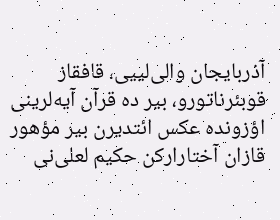آذربایجان والی‌لییی، قافقاز قوبئرناتورو، بیر ده قرآن آیه‌لرینی اؤزونده عکس ائتدیرن بیر مؤهور قازان آختارارکن حکیم لعلی‌نی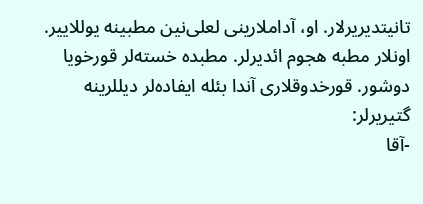تانیتدیریرلار. او، آداملارینی لعلی‌نین مطبینه یوللاییر. اونلار مطبه هجوم ائدیرلر. مطبده خسته‌لر قورخویا دوشور. قورخدوقلاری آندا بئله ایفاده‌لر دیللرینه گتیریرلر:
-آقا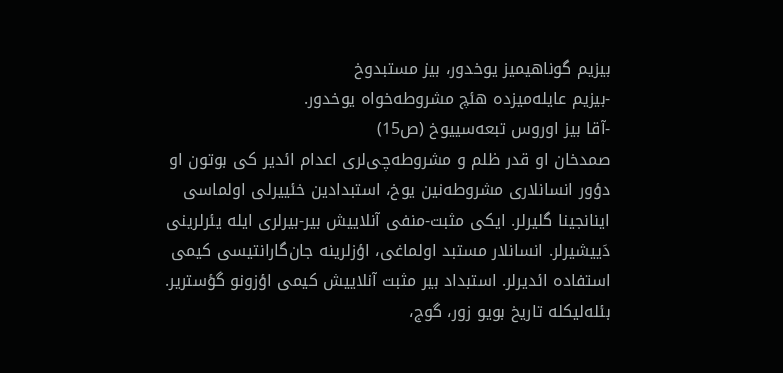بیزیم گوناهیمیز یوخدور، بیز مستبدوخ
-بیزیم عایله‌میزده هئچ مشروطه‌خواه یوخدور.
-آقا بیز اوروس تبعه‌سییوخ (ص15)
صمدخان او قدر ظلم و مشروطه‌چی‌لری اعدام ائدیر کی بوتون او دؤور انسانلاری مشروطه‌نین یوخ، استبدادین خئییرلی اولماسی اینانجینا گلیرلر. ایکی مثبت-منفی آنلاییش بیر-بیرلری ایله یئرلرینی دَییشیرلر. انسانلار مستبد اولماغی، اؤزلرینه جان‌گارانتیسی کیمی استفاده ائدیرلر. استبداد بیر مثبت آنلاییش کیمی اؤزونو گؤستریر. بئله‌لیکله تاریخ بویو زور، گوج،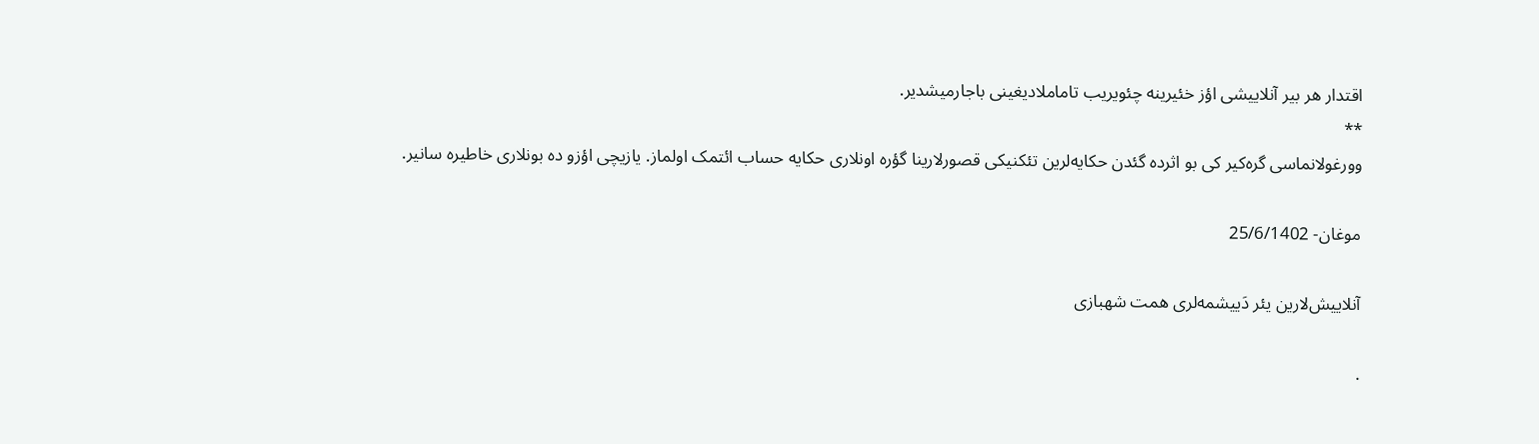اقتدار هر بیر آنلاییشی اؤز خئیرینه چئویریب تاماملادیغینی باجارمیشدیر.
**
وورغولانماسی گره‌کیر کی بو اثرده گئدن حکایه‌لرین تئکنیکی قصورلارینا گؤره اونلاری حکایه حساب ائتمک اولماز. یازیچی اؤزو ده بونلاری خاطیره سانیر.

موغان- 25/6/1402

آنلاییش‌لارین یئر دَییشمه‌لری همت شهبازی

.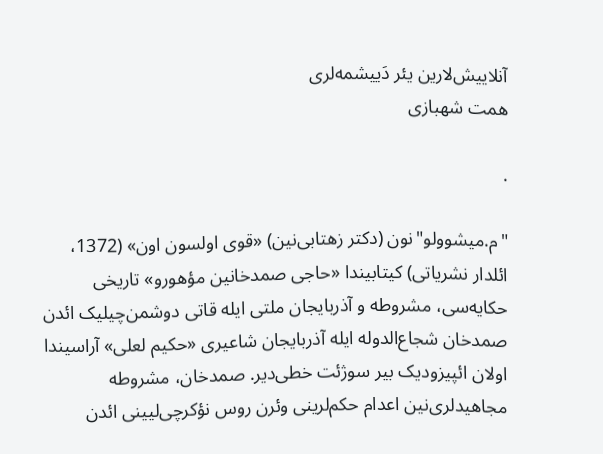آنلاییش‌لارین یئر دَییشمه‌لری
همت شهبازی

.

"م.میشوولو"نون (دکتر زهتابی‌نین) «قوی اولسون اون» (1372، ائلدار نشریاتی) کیتابیندا «حاجی صمدخانین مؤهورو» تاریخی حکایه‌سی، مشروطه و آذربایجان ملتی ایله قاتی دوشمن‌چیلیک ائدن صمدخان شجاع‌الدوله ایله آذربایجان شاعیری «حکیم لعلی» آراسیندا اولان ائپیزودیک بیر سوژئت خطی‌دیر. صمدخان، مشروطه مجاهیدلری‌نین اعدام حکم‌لرینی وئرن روس نؤکرچی‌لیینی ائدن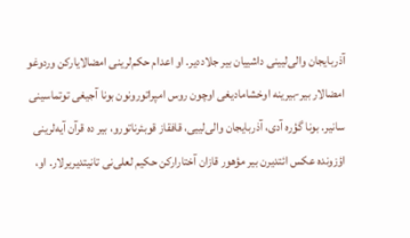آذربایجان والی‌لیینی داشییان بیر جلاددیر. او اعدام حکم‌لرینی امضالایارکن وردوغو امضالار بیر-بیرینه اوخشامادیغی اوچون روس امپراتورونون بونا آجیغی توتماسینی سانیر. بونا گؤره آدی، آذربایجان والی‌لییی، قافقاز قوبئرناتورو، بیر ده قرآن آیه‌لرینی اؤزونده عکس ائتدیرن بیر مؤهور قازان آختارارکن حکیم لعلی‌نی تانیتدیریرلار. او،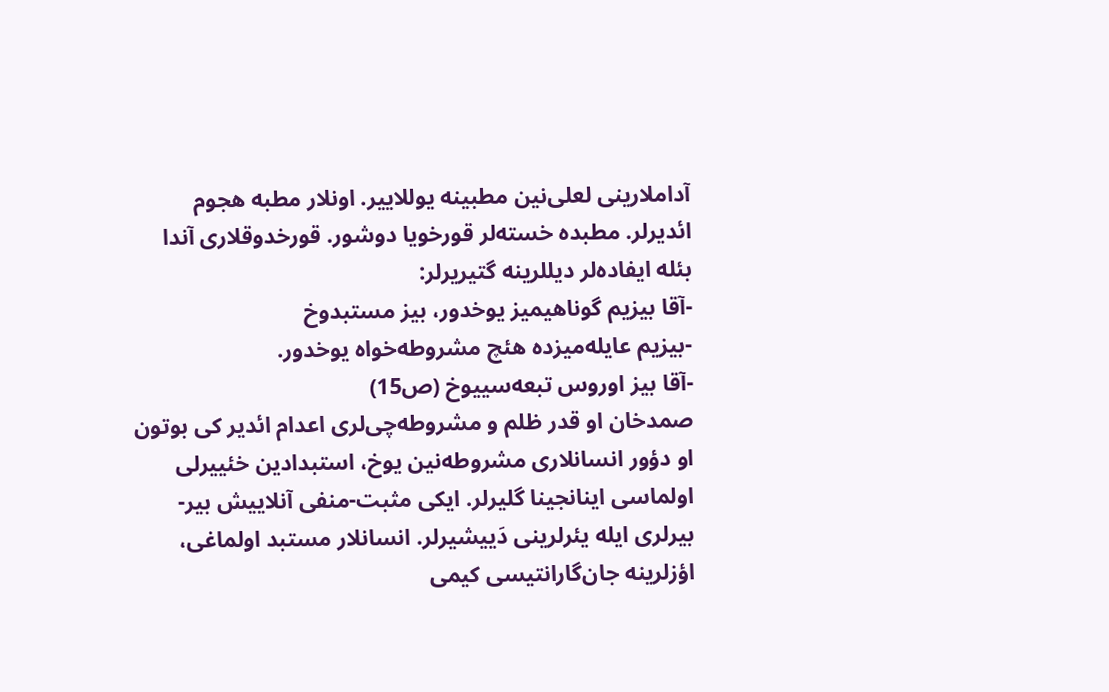آداملارینی لعلی‌نین مطبینه یوللاییر. اونلار مطبه هجوم ائدیرلر. مطبده خسته‌لر قورخویا دوشور. قورخدوقلاری آندا بئله ایفاده‌لر دیللرینه گتیریرلر:
-آقا بیزیم گوناهیمیز یوخدور، بیز مستبدوخ
-بیزیم عایله‌میزده هئچ مشروطه‌خواه یوخدور.
-آقا بیز اوروس تبعه‌سییوخ (ص15)
صمدخان او قدر ظلم و مشروطه‌چی‌لری اعدام ائدیر کی بوتون او دؤور انسانلاری مشروطه‌نین یوخ، استبدادین خئییرلی اولماسی اینانجینا گلیرلر. ایکی مثبت-منفی آنلاییش بیر-بیرلری ایله یئرلرینی دَییشیرلر. انسانلار مستبد اولماغی، اؤزلرینه جان‌گارانتیسی کیمی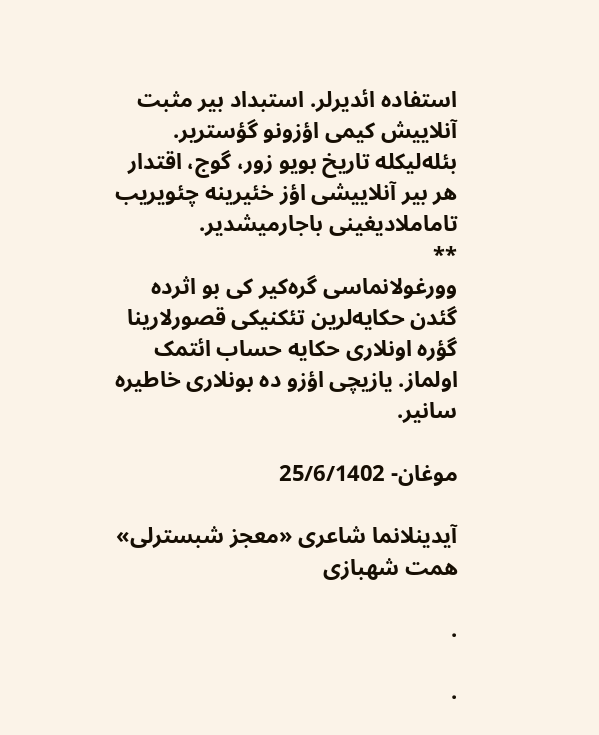استفاده ائدیرلر. استبداد بیر مثبت آنلاییش کیمی اؤزونو گؤستریر. بئله‌لیکله تاریخ بویو زور، گوج، اقتدار هر بیر آنلاییشی اؤز خئیرینه چئویریب تاماملادیغینی باجارمیشدیر.
**
وورغولانماسی گره‌کیر کی بو اثرده گئدن حکایه‌لرین تئکنیکی قصورلارینا گؤره اونلاری حکایه حساب ائتمک اولماز. یازیچی اؤزو ده بونلاری خاطیره سانیر.

موغان- 25/6/1402

آیدینلانما شاعری «معجز شبسترلی» همت شهبازی

.

.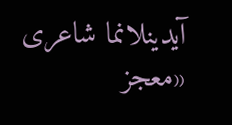آیدینلانما شاعری «معجز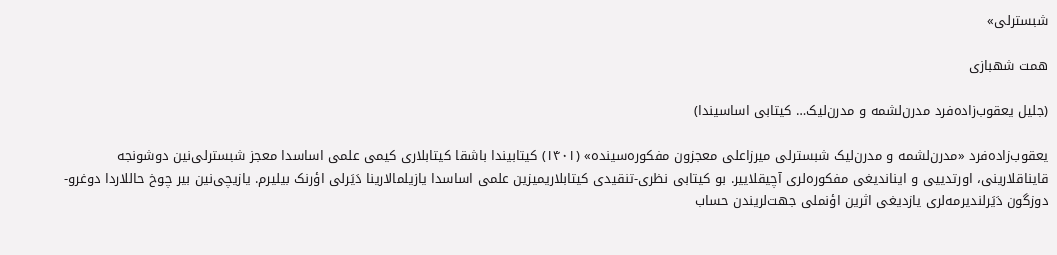شبسترلی»

همت شهبازی

(جلیل یعقوب‌زاده‌فرد مدرن‌لشمه و مدرن‌لیک… کیتابی اساسیندا)

یعقوب‌زاده‌فرد «مدرن‌لشمه و مدرن‌لیک شبسترلی میرزاعلی معجزون مفکوره‌سینده» (۱۴۰۱) کیتابیندا باشقا کیتابلاری کیمی علمی اساسدا معجز شبسترلی‌نین دوشونجه قایناقلارینی، اورتدییی و ایناندیغی مفکوره‌لری آچیقلاییر. بو کیتابی نظری-تنقیدی کیتابلاریمیزین علمی اساسدا یازیلمالارینا دَیَرلی اؤرنک بیلیرم. یازیچی‌نین بیر چوخ حاللاردا دوغرو-دوزگون دَیَرلندیرمه‌لری یازدیغی اثرین اؤنملی جهت‌لریندن حساب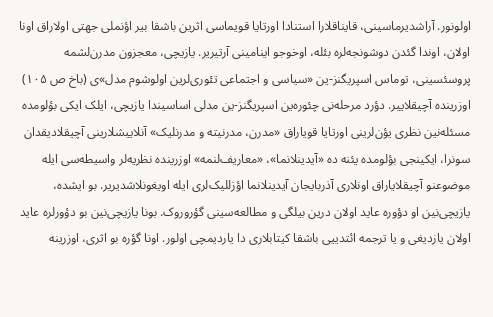اولونور. آراشدیرماسینی، قایناقلارا استنادا اورتایا قویماسی اثرین باشقا بیر اؤنملی جهتی اولاراق اونا اولان، اوندا گئدن دوشونجه‌لره بئله، اوخوجو اینامینی آرتیریر. یازیچی، معجزون مدرن‌لشمه پروسئسینی، توماس اسپریگنز-ین «سیاسی و اجتماعی تئوری‌لرین اولوشوم مدل»ی (باخ ص ۱۰۵) اوزرینده آچیقلاییر. دؤرد مرحله‌نی چئوره‌ین اسپریگنز-ین مدلی اساسیندا یازیچی، ایلک ایکی بؤلومده مسئله‌نین نظری یؤن‌لرینی اورتایا قویاراق «مدرن، مدرنیته و مدرنلیک» آنلاییشلارینی آچیقلادیقدان سونرا، ایکینجی بؤلومده یئنه ده «آیدینلانما»، «معاریف‌لنمه» اوزرینده نظریه‌لر واسیطه‌سی ایله موضوعنو آچیقلایاراق اونلاری آذربایجان آیدینلانما اؤزللیک‌لری ایله اویغونلاشدیریر. بو ایشده، یازیچی‌نین او دؤوره عاید اولان درین بیلگی و مطالعه‌سینی گؤروروک. بونا یازیچی‌نین بو دؤورلره عاید اولان یازدیغی و یا ترجمه ائتدییی باشقا کیتابلاری دا یاردیمچی اولور. اونا گؤره بو اثری، اوزرینه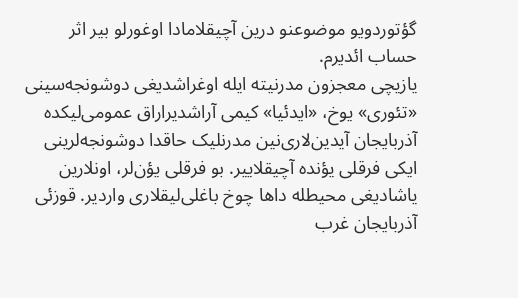گؤتوردویو موضوعنو درین آچیقلامادا اوغورلو بیر اثر حساب ائدیرم.
یازیچی معجزون مدرنیته ایله اوغراشدیغی دوشونجه‌سینی «تئوری» یوخ، «ایدئیا» کیمی آراشدیراراق عمومی‌لیکده آذربایجان آیدین‌لاری‌نین مدرنلیک حاقدا دوشونجه‌لرینی ایکی فرقلی یؤنده آچیقلاییر. بو فرقلی یؤن‌لر، اونلارین یاشادیغی محیطله داها چوخ باغلی‌لیقلاری وار‌دیر. قوزئی آذربایجان غرب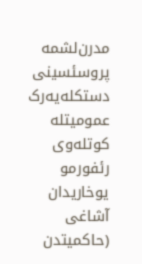مدرن‌لشمه پروسئسینی دستکله‌یه‌رک عمومیتله کوتله‌وی رئفورمو یوخاریدان آشاغی (حاکمیتدن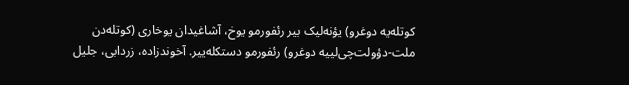کوتله‌یه دوغرو) یؤنه‌لیک بیر رئفورمو یوخ، آشاغیدان یوخاری (کوتله‌دن ملت‌-دؤولت‌چی‌لییه دوغرو) رئفورمو دستکله‌ییر. آخوندزاده، زردابی، جلیل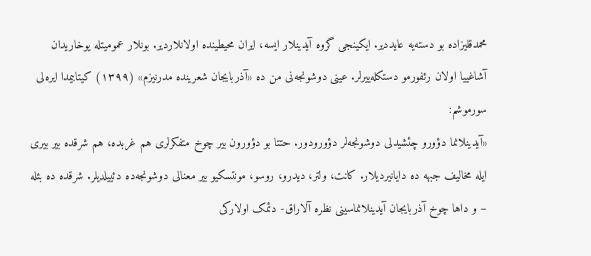محمدقلیزاده بو دسته‌یه عایددیر. ایکینجی گروه آیدینلار ایسه، ایران محیطینده اولانلاردیر. بونلار عمومیتله یوخاریدان آشاغییا اولان رئفورمو دستکله‌ییرلر. عینی دوشونجه‌نی من ده «آذربایجان شعرینده مدرنیزم» (۱۳۹۹) کیتابیمدا ایره‌لی سورموشم:
«آیدینلانما دؤورو چئشیدلی دوشونجه‌لر دؤورودور. حتتا بو دؤورون بیر چوخ متفکرلری هم غربده، هم شرقده بیر بیری‌ ایله مخالیف جبهه ده دایانیردیلار. کانت، ولتر، دیدرو، روسو، مونتسکیو بیر معنالی دوشونجه‌ده دئییلدیلر. شرقده ده بئله – و داها چوخ آذربایجان آیدینلانماسینی نظره آلاراق‌‌- دئمک اولارکی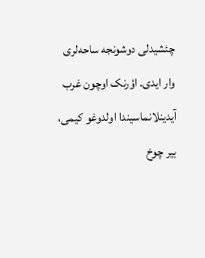چئشیدلی دوشونجه ساحه‌لری وار ایدی. اؤرنک اوچون غرب آیدینلانماسیندا اولدوغو کیمی، بیر چوخ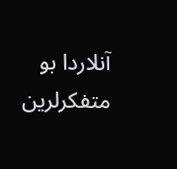آنلاردا بو متفکرلرین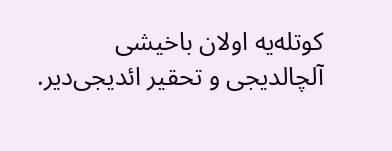کوتله‌‌یه اولان باخیشی آلچالدیجی و تحقیر ائدیجی‌دیر.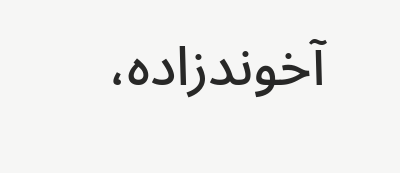آخوندزاده،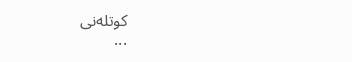کوتله‌نی
...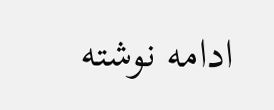ادامه نوشته